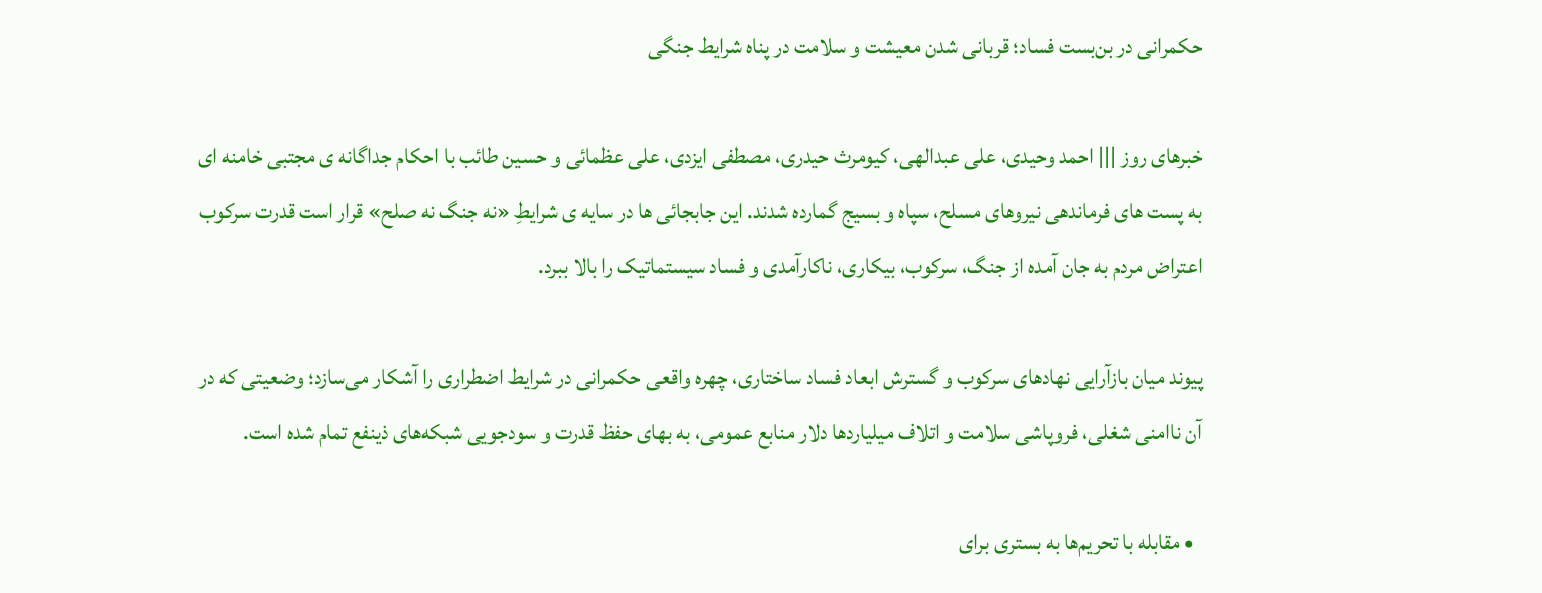حکمرانی در بن‌بست فساد؛ قربانی شدن معیشت و سلامت در پناه شرایط جنگی

خبرهای روز ||| احمد وحیدی، علی عبدالهی، کیومرث حیدری، مصطفی ایزدی، علی عظمائی و حسین طائب با احکام جداگانه ی مجتبی خامنه ای به پست های فرماندهی نیروهای مسلح، سپاه و بسیج گمارده شدند. این جابجائی ها در سایه ی شرایطِ «نه جنگ نه صلح» قرار است قدرت سرکوب اعتراض مردم به جان آمده از جنگ، سرکوب، بیکاری، ناکارآمدی و فساد سیستماتیک را بالا ببرد.

پیوند میان بازآرایی نهادهای سرکوب و گسترش ابعاد فساد ساختاری، چهره واقعی حکمرانی در شرایط اضطراری را آشکار می‌سازد؛ وضعیتی که در آن ناامنی شغلی، فروپاشی سلامت و اتلاف میلیاردها دلار منابع عمومی، به بهای حفظ قدرت و سودجویی شبکه‌های ذینفع تمام شده است.

  • مقابله با تحریم‌ها به بستری برای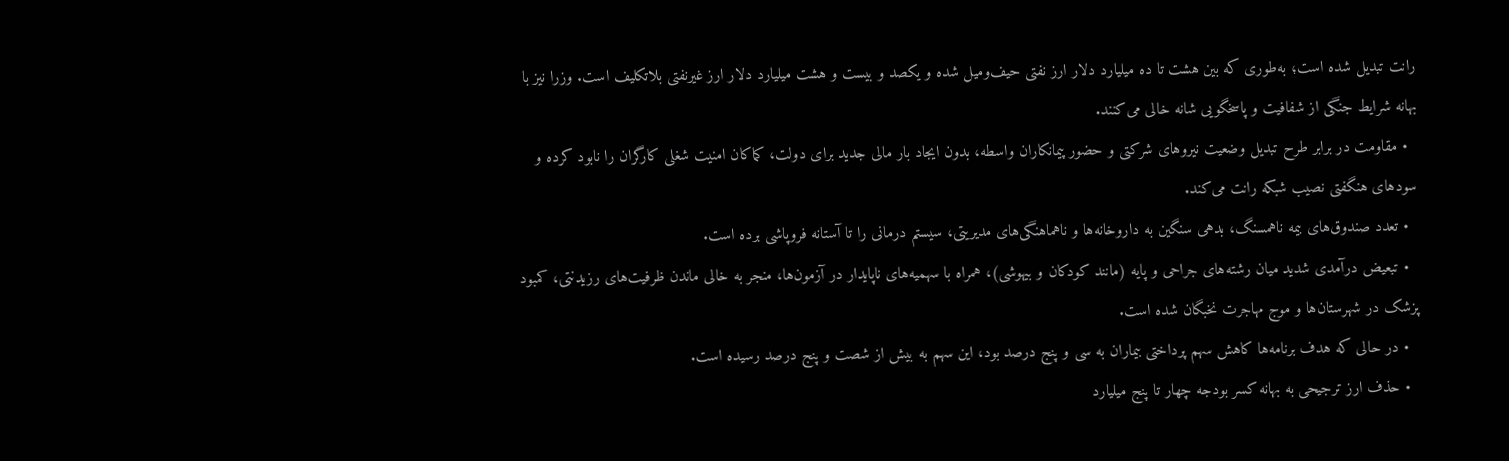رانت تبدیل شده است؛ به‌طوری که بین هشت تا ده میلیارد دلار ارز نفتی حیف‌ومیل شده و یکصد و بیست و هشت میلیارد دلار ارز غیرنفتی بلاتکلیف است. وزرا نیز با بهانه شرایط جنگی از شفافیت و پاسخگویی شانه خالی می‌کنند.
  • مقاومت در برابر طرح تبدیل وضعیت نیروهای شرکتی و حضور پیمانکاران واسطه، بدون ایجاد بار مالی جدید برای دولت، کماکان امنیت شغلی کارگران را نابود کرده و سودهای هنگفتی نصیب شبکه رانت می‌کند.
  • تعدد صندوق‌های بیمه ناهمسنگ، بدهی سنگین به داروخانه‌ها و ناهماهنگی‌های مدیریتی، سیستم درمانی را تا آستانه فروپاشی برده است.
  • تبعیض درآمدی شدید میان رشته‌های جراحی و پایه (مانند کودکان و بیهوشی)، همراه با سهمیه‌های ناپایدار در آزمون‌ها، منجر به خالی ماندن ظرفیت‌های رزیدنتی، کمبود پزشک در شهرستان‌ها و موج مهاجرت نخبگان شده است.
  • در حالی که هدف برنامه‌ها کاهش سهم پرداختی بیماران به سی و پنج درصد بود، این سهم به بیش از شصت و پنج درصد رسیده است.
  • حذف ارز ترجیحی به بهانه کسر بودجه چهار تا پنج میلیارد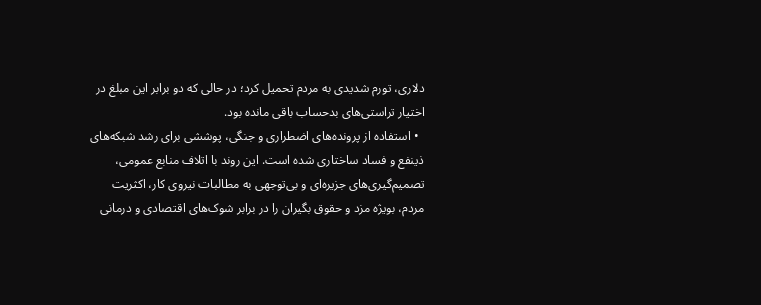دلاری، تورم شدیدی به مردم تحمیل کرد؛ در حالی که دو برابر این مبلغ در اختیار تراستی‌های بدحساب باقی مانده بود.
  • استفاده از پرونده‌های اضطراری و جنگی، پوششی برای رشد شبکه‌های ذینفع و فساد ساختاری شده است. این روند با اتلاف منابع عمومی، تصمیم‌گیری‌های جزیره‌ای و بی‌توجهی به مطالبات نیروی کار، اکثریت مردم، بویژه مزد و حقوق بگیران را در برابر شوک‌های اقتصادی و درمانی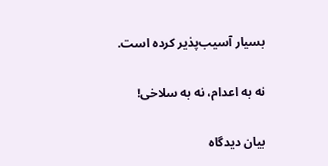بسیار آسیب‌پذیر کرده است.

نه به اعدام، نه به سلاخی!

بیان دیدگاه